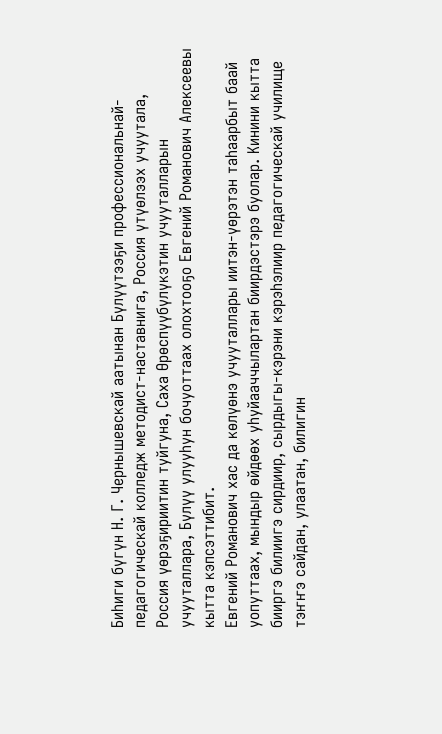Биһиги бүгүн Н. Г. Чернышевскай аатынан Бүлүүтээҕи профессиональнай-педагогическай колледж методист-наставнига, Россия үтүөлээх учуутала, Россия үөрэҕириитин туйгуна, Саха Өрөспүүбүлүкэтин учууталларын учууталлара, Бүлүү улууһун бочуоттаах олохтооҕо Евгений Романович Алексеевы кытта кэпсэттибит.
Евгений Романович хас да көлүөнэ учууталлары иитэн-үөрэтэн таһаарбыт баай уопуттаах, мындыр өйдөөх уһуйааччылартан биирдэстэрэ буолар. Кинини кытта бииргэ билиигэ сирдиир, сырдыгы-кэрэни кэрэһэлиир педагогическай училище тэҥҥэ сайдан, улаатан, билигин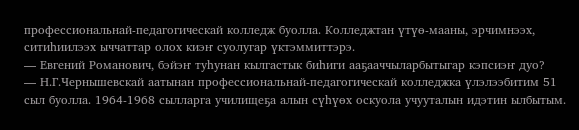профессиональнай-педагогическай колледж буолла. Колледжтан үтүө-мааны, эрчимнээх, ситиһиилээх ыччаттар олох киэҥ суолугар үктэммиттэрэ.
— Евгений Романович, бэйэҥ туһунан кылгастык биһиги ааҕааччыларбытыгар кэпсиэҥ дуо?
— Н.Г.Чернышевскай аатынан профессиональнай-педагогическай колледжка үлэлээбитим 51 сыл буолла. 1964-1968 сылларга училищеҕа алын сүһүөх оскуола учууталын идэтин ылбытым.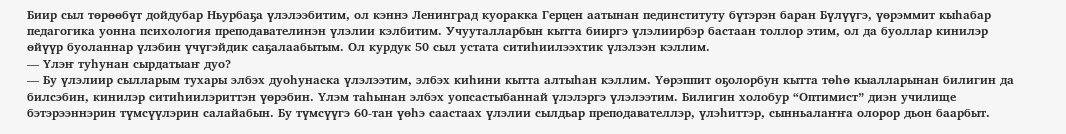Биир сыл төрөөбүт дойдубар Ньурбаҕа үлэлээбитим, ол кэннэ Ленинград куоракка Герцен аатынан пединституту бүтэрэн баран Бүлүүгэ, үөрэммит кыһабар педагогика уонна психология преподавателинэн үлэлии кэлбитим. Учууталларбын кытта бииргэ үлэлиирбэр бастаан толлор этим, ол да буоллар кинилэр өйүүр буоланнар үлэбин үчүгэйдик саҕалаабытым. Ол курдук 50 сыл устата ситиһиилээхтик үлэлээн кэллим.
— Үлэҥ туһунан сырдатыаҥ дуо?
— Бу үлэлиир сылларым тухары элбэх дуоһунаска үлэлээтим, элбэх киһини кытта алтыһан кэллим. Үөрэппит оҕолорбун кытта төһө кыалларынан билигин да билсэбин, кинилэр ситиһиилэриттэн үөрэбин. Үлэм таһынан элбэх уопсастыбаннай үлэлэргэ үлэлээтим. Билигин холобур “Оптимист” диэн училище бэтэрээннэрин түмсүүлэрин салайабын. Бу түмсүүгэ 60-тан үөһэ саастаах үлэлии сылдьар преподавателлэр, үлэһиттэр, сынньалаҥҥа олорор дьон баарбыт.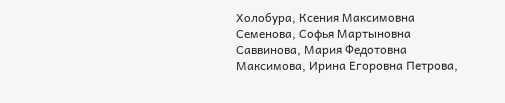Холобура, Ксения Максимовна Семенова, Софья Мартыновна Саввинова, Мария Федотовна Максимова, Ирина Егоровна Петрова,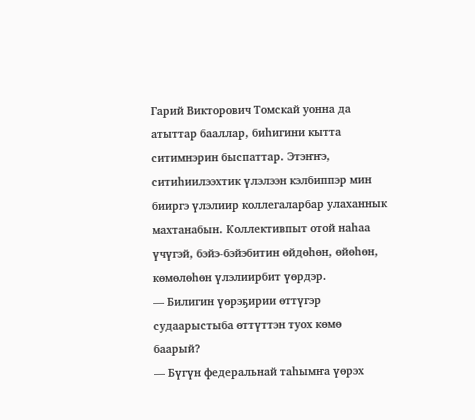Гарий Викторович Томскай уонна да атыттар бааллар, биһигини кытта ситимнэрин быспаттар. Этэҥҥэ, ситиһиилээхтик үлэлээн кэлбиппэр мин бииргэ үлэлиир коллегаларбар улаханнык махтанабын. Коллективпыт отой наһаа үчүгэй, бэйэ-бэйэбитин өйдөһөн, өйөһөн, көмөлөһөн үлэлиирбит үөрдэр.
— Билигин үөрэҕирии өттүгэр судаарыстыба өттүттэн туох көмө баарый?
— Бүгүн федеральнай таһымҥа үөрэх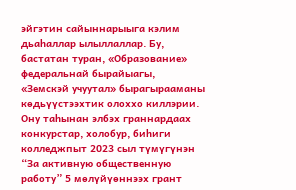эйгэтин сайыннарыыга кэлим дьаһаллар ылыллаллар. Бу, бастатан туран, «Образование» федеральнай бырайыагы, «Земскэй учуутал» бырагырааманы көдьүүстээхтик олоххо киллэрии. Ону таһынан элбэх граннардаах конкурстар, холобур, биһиги колледжпыт 2023 сыл түмүгүнэн “За активную общественную работу” 5 мөлүйүөннээх грант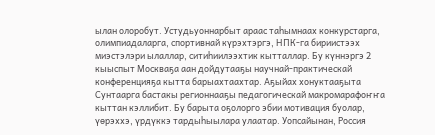ылан олоробут. Устудьуоннарбыт араас таһымнаах конкурстарга, олимпиадаларга, спортивнай күрэхтэргэ, НПК-га бириистээх миэстэлэри ылаллар, ситиһиилээхтик кытталлар. Бу күннэргэ 2 кыыспыт Москваҕа аан дойдутааҕы научнай-практическай конференцияҕа кытта барыахтаахтар. Аҕыйах хонуктааҕыта Сунтаарга бастакы регионнааҕы педагогическай макромарафоҥҥа кыттан кэллибит. Бу барыта оҕолорго эбии мотивация буолар, үөрэххэ, үрдүккэ тардыһыылара улаатар. Уопсайынан, Россия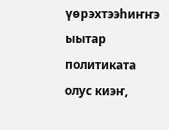үөрэхтээһиҥҥэ ыытар политиката олус киэҥ,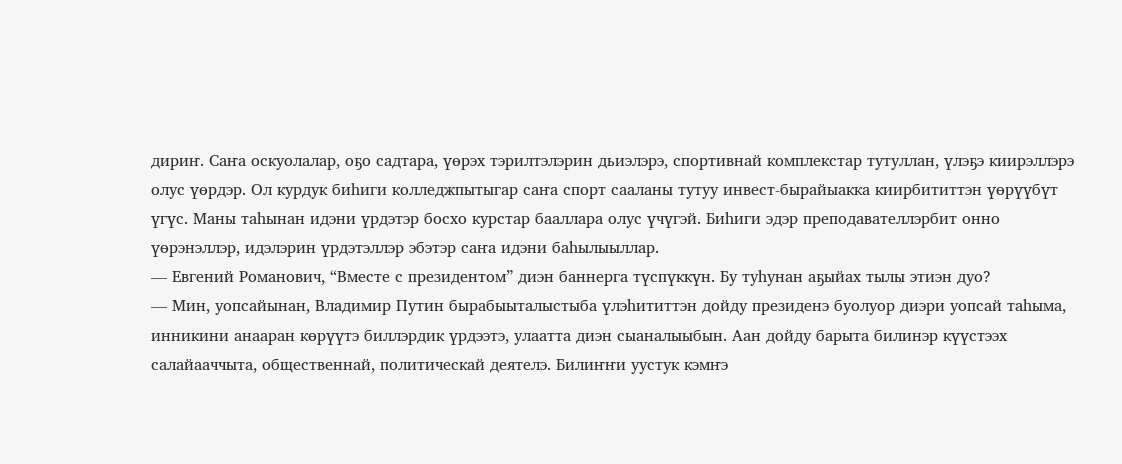дириҥ. Саҥа оскуолалар, оҕо садтара, үөрэх тэрилтэлэрин дьиэлэрэ, спортивнай комплекстар тутуллан, үлэҕэ киирэллэрэ олус үөрдэр. Ол курдук биһиги колледжпытыгар саҥа спорт сааланы тутуу инвест-бырайыакка киирбититтэн үөрүүбүт үгүс. Маны таһынан идэни үрдэтэр босхо курстар бааллара олус үчүгэй. Биһиги эдэр преподавателлэрбит онно үөрэнэллэр, идэлэрин үрдэтэллэр эбэтэр саҥа идэни баһылыыллар.
— Евгений Романович, “Вместе с президентом” диэн баннерга түспүккүн. Бу туһунан аҕыйах тылы этиэн дуо?
— Мин, уопсайынан, Владимир Путин бырабыыталыстыба үлэһититтэн дойду президенэ буолуор диэри уопсай таһыма, инникини анааран көрүүтэ биллэрдик үрдээтэ, улаатта диэн сыаналыыбын. Аан дойду барыта билинэр күүстээх салайааччыта, общественнай, политическай деятелэ. Билиҥҥи уустук кэмҥэ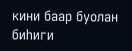кини баар буолан биһиги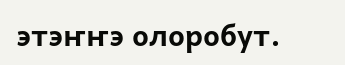этэҥҥэ олоробут.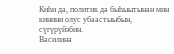Киһи да, политик да быһыытынан мин кинини олус убаастыыбын, сүгүрүйэбин.
Василина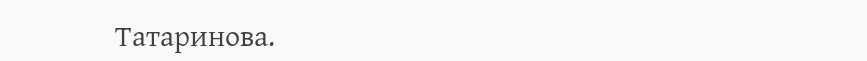Татаринова.